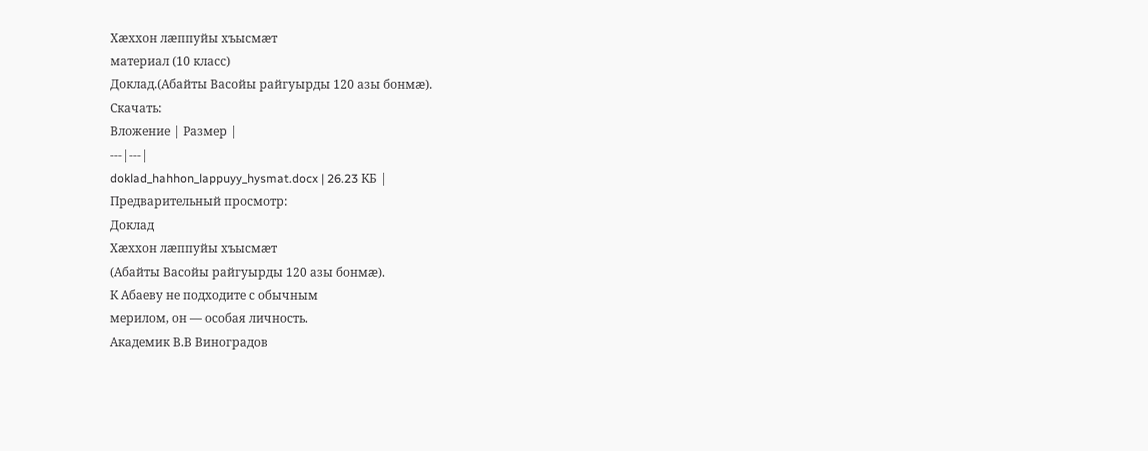Хæххон лæппуйы хъысмæт
материал (10 класс)
Доклад.(Абайты Васойы райгуырды 120 азы бонмæ).
Скачать:
Вложение | Размер |
---|---|
doklad_hahhon_lappuyy_hysmat.docx | 26.23 КБ |
Предварительный просмотр:
Доклад
Хæххон лæппуйы хъысмæт
(Абайты Васойы райгуырды 120 азы бонмæ).
К Абаеву не подходите с обычным
мерилом, он — особая личность.
Академик В.В Виноградов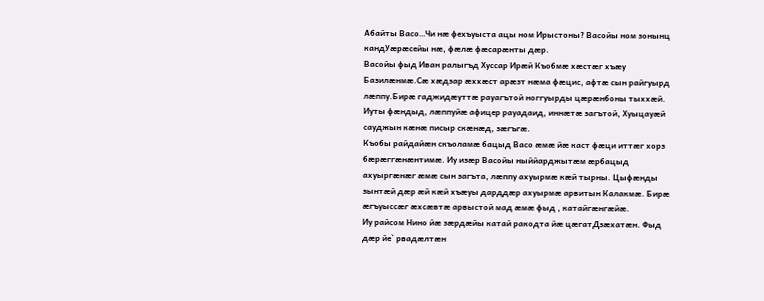Абайты Васо…Чи нæ фехъуыста ацы ном Ирыстоны? Васойы ном зонынц кандУæрæсейы нæ, фæлæ фæсарæнты дæр.
Васойы фыд Иван ралыгъд Хуссар Ирæй Къобмæ хæстæг хъæу Базилæнмæ.Сæ хæдзар æххæст арæзт нæма фæцис, афтæ сын райгуырд лæппу.Бирæ гаджидæуттæ рауагътой ноггуырды цæрæнбоны тыххæй. Иуты фæндыд, лæппуйæ афицер рауадаид, иннæтæ загътой, Хуыцауæй сауджын кæнæ писыр скæнæд, зæгъгæ.
Къобы райдайæн скъоламæ бацыд Васо æмæ йæ каст фæци иттæг хорз бæрæггæнæнтимæ. Иу изæр Васойы ныййарджытæм æрбацыд ахуыргæнæг æмæ сын загъта, лæппу ахуырмæ кæй тырны. Цыфæнды зынтæй дæр æй кæй хъæуы дарддæр ахуырмæ арвитын Калакмæ. Бирæ æгъуыссæг æхсæвтæ арвыстой мад æмæ фыд , катайгæнгæйæ.
Иу райсом Нино йæ зæрдæйы катай ракодта йæ цæгатДзæхатæн. Фыд дæр йе` рвадæлтæн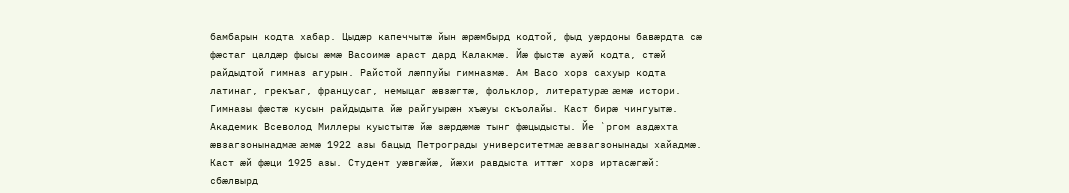бамбарын кодта хабар. Цыдæр капеччытæ йын æрæмбырд кодтой, фыд уæрдоны бавæрдта сæ фæстаг цалдæр фысы æмæ Васоимæ араст дард Калакмæ. Йæ фыстæ ауæй кодта, стæй райдыдтой гимназ агурын. Райстой лæппуйы гимназмæ. Ам Васо хорз сахуыр кодта латинаг, грекъаг, францусаг, немыцаг æвзæгтæ, фольклор, литературæ æмæ истори.
Гимназы фæстæ кусын райдыдыта йæ райгуырæн хъæуы скъолайы. Каст бирæ чингуытæ. Академик Всеволод Миллеры куыстытæ йæ зæрдæмæ тынг фæцыдысты. Йе `ргом аздæхта æвзагзонынадмæ æмæ 1922 азы бацыд Петрограды университетмæ æвзагзонынады хайадмæ. Каст æй фæци 1925 азы. Студент уæвгæйæ, йæхи равдыста иттæг хорз иртасæгæй: сбæлвырд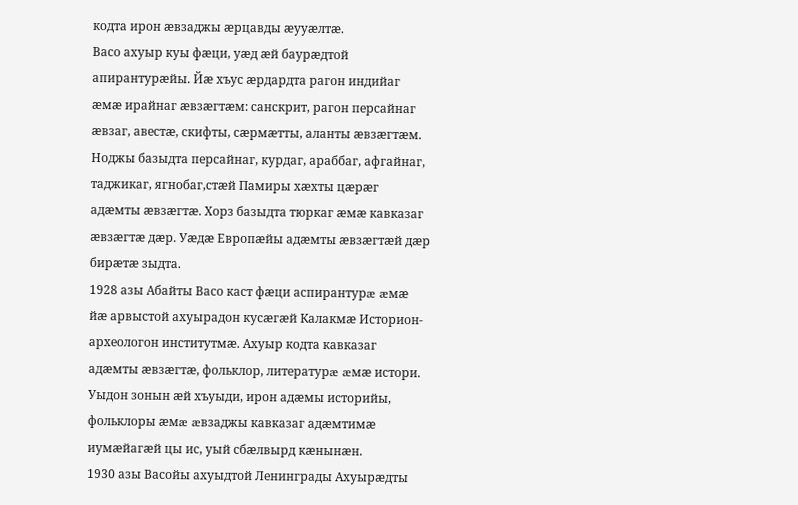кодта ирон æвзаджы æрцавды æууæлтæ.
Васо ахуыр куы фæци, уæд æй баурæдтой апирантурæйы. Йæ хъус æрдардта рагон индийаг æмæ ирайнаг æвзæгтæм: санскрит, рагон персайнаг æвзаг, авестæ, скифты, сæрмæтты, аланты æвзæгтæм. Ноджы базыдта персайнаг, курдаг, араббаг, афгайнаг, таджикаг, ягнобаг,стæй Памиры хæхты цæрæг адæмты æвзæгтæ. Хорз базыдта тюркаг æмæ кавказаг æвзæгтæ дæр. Уæдæ Европæйы адæмты æвзæгтæй дæр бирæтæ зыдта.
1928 азы Абайты Васо каст фæци аспирантурæ æмæ йæ арвыстой ахуырадон кусæгæй Калакмæ Историон-археологон институтмæ. Ахуыр кодта кавказаг адæмты æвзæгтæ, фольклор, литературæ æмæ истори. Уыдон зонын æй хъуыди, ирон адæмы историйы, фольклоры æмæ æвзаджы кавказаг адæмтимæ иумæйагæй цы ис, уый сбæлвырд кæнынæн.
1930 азы Васойы ахуыдтой Ленинграды Ахуырæдты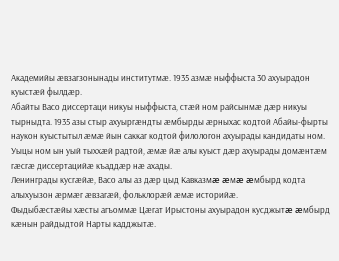Академийы æвзагзонынады институтмæ. 1935 азмæ ныффыста 30 ахуырадон куыстæй фылдæр.
Абайты Васо диссертаци никуы ныффыста, стæй ном райсынмæ дæр никуы тырныдта. 1935 азы стыр ахуыргæндты æмбырды æрныхас кодтой Абайы-фырты наукон куыстытыл æмæ йын саккаг кодтой филологон ахуырады кандидаты ном. Уыцы ном ын уый тыххæй радтой, æмæ йæ алы куыст дæр ахуырады домæнтæм гæсгæ диссертацийæ къаддæр нæ ахады.
Ленинграды кусгæйæ, Васо алы аз дæр цыд Кавказмæ æмæ æмбырд кодта алыхуызон æрмæг æвзагæй, фольклорæй æмæ историйæ.
Фыдыбæстæйы хæсты агъоммæ Цæгат Ирыстоны ахуырадон кусджытæ æмбырд кæнын райдыдтой Нарты кадджытæ.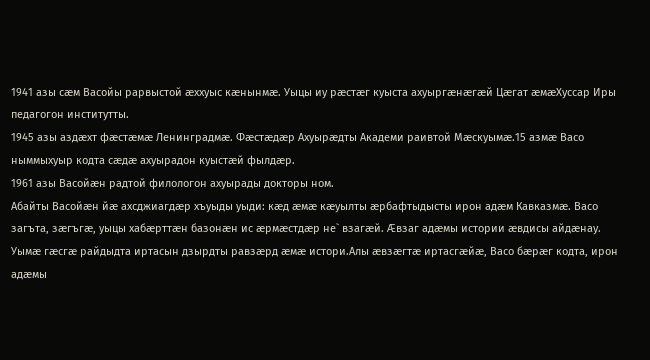1941 азы сæм Васойы рарвыстой æххуыс кæнынмæ. Уыцы иу рæстæг куыста ахуыргæнæгæй Цæгат æмæХуссар Иры педагогон институтты.
1945 азы аздæхт фæстæмæ Ленинградмæ. Фæстæдæр Ахуырæдты Академи раивтой Мæскуымæ.15 азмæ Васо ныммыхуыр кодта сæдæ ахуырадон куыстæй фылдæр.
1961 азы Васойæн радтой филологон ахуырады докторы ном.
Абайты Васойæн йæ ахсджиагдæр хъуыды уыди: кæд æмæ кæуылты æрбафтыдысты ирон адæм Кавказмæ. Васо загъта, зæгъгæ, уыцы хабæрттæн базонæн ис æрмæстдæр не` взагæй. Æвзаг адæмы истории æвдисы айдæнау. Уымæ гæсгæ райдыдта иртасын дзырдты равзæрд æмæ истори.Алы æвзæгтæ иртасгæйæ, Васо бæрæг кодта, ирон адæмы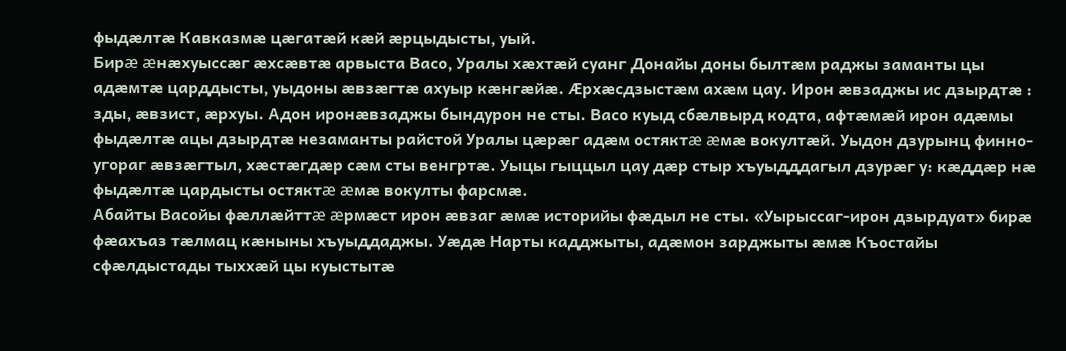фыдæлтæ Кавказмæ цæгатæй кæй æрцыдысты, уый.
Бирæ æнæхуыссæг æхсæвтæ арвыста Васо, Уралы хæхтæй суанг Донайы доны былтæм раджы заманты цы адæмтæ царддысты, уыдоны æвзæгтæ ахуыр кæнгæйæ. Æрхæсдзыстæм ахæм цау. Ирон æвзаджы ис дзырдтæ : зды, æвзист, æрхуы. Адон иронæвзаджы бындурон не сты. Васо куыд сбæлвырд кодта, афтæмæй ирон адæмы фыдæлтæ ацы дзырдтæ незаманты райстой Уралы цæрæг адæм остяктæ æмæ вокултæй. Уыдон дзурынц финно-угораг æвзæгтыл, хæстæгдæр сæм сты венгртæ. Уыцы гыццыл цау дæр стыр хъуыдддагыл дзурæг у: кæддæр нæ фыдæлтæ цардысты остяктæ æмæ вокулты фарсмæ.
Абайты Васойы фæллæйттæ æрмæст ирон æвзаг æмæ историйы фæдыл не сты. «Уырыссаг-ирон дзырдуат» бирæ фæахъаз тæлмац кæныны хъуыддаджы. Уæдæ Нарты кадджыты, адæмон зарджыты æмæ Къостайы сфæлдыстады тыххæй цы куыстытæ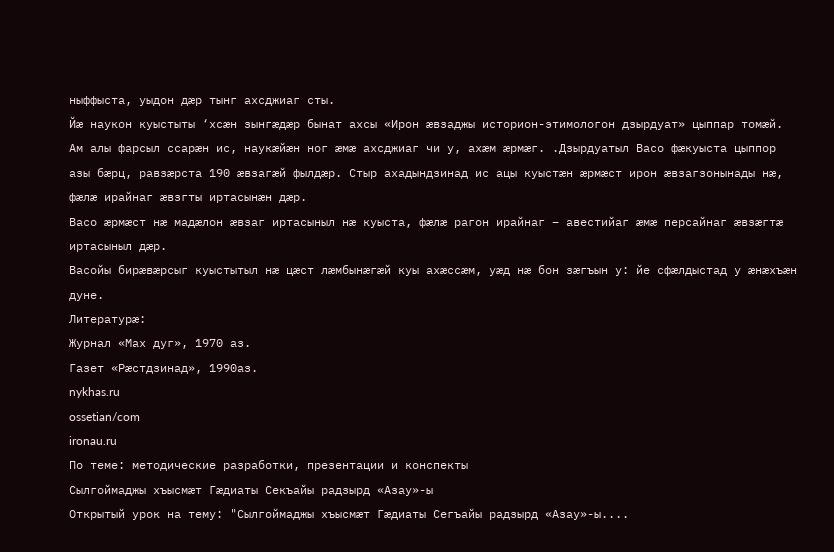ныффыста, уыдон дæр тынг ахсджиаг сты.
Йӕ наукон куыстыты ‘хсӕн зынгӕдӕр бынат ахсы «Ирон ӕвзаджы историон-этимологон дзырдуат» цыппар томӕй. Ам алы фарсыл ссарӕн ис, наукӕйӕн ног ӕмӕ ахсджиаг чи у, ахӕм ӕрмӕг. .Дзырдуатыл Васо фӕкуыста цыппор азы бӕрц, равзӕрста 190 ӕвзагӕй фылдӕр. Стыр ахадындзинад ис ацы куыстӕн ӕрмӕст ирон ӕвзагзонынады нӕ, фӕлӕ ирайнаг ӕвзгты иртасынӕн дӕр.
Васо ӕрмӕст нӕ мадӕлон ӕвзаг иртасыныл нӕ куыста, фӕлӕ рагон ирайнаг – авестийаг ӕмӕ персайнаг ӕвзӕгтӕ иртасыныл дӕр.
Васойы бирӕвӕрсыг куыстытыл нӕ цӕст лӕмбынӕгӕй куы ахӕссӕм, уӕд нӕ бон зӕгъын у: йе сфæлдыстад у ӕнӕхъӕн дуне.
Литературӕ:
Журнал «Мах дуг», 1970 аз.
Газет «Рӕстдзинад», 1990аз.
nykhas.ru
ossetian/com
ironau.ru
По теме: методические разработки, презентации и конспекты
Сылгоймаджы хъысмæт Гæдиаты Секъайы радзырд «Азау»-ы
Открытый урок на тему: "Сылгоймаджы хъысмæт Гæдиаты Сегъайы радзырд «Азау»-ы....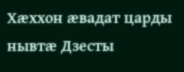Хæххон æвадат царды нывтæ Дзесты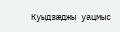Куыдзæджы уацмыс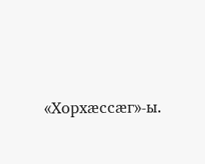«Хорхӕссӕг»-ы.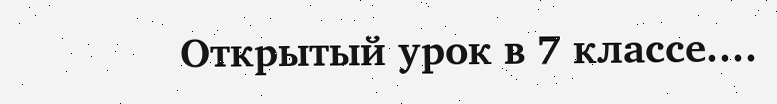Открытый урок в 7 классе....